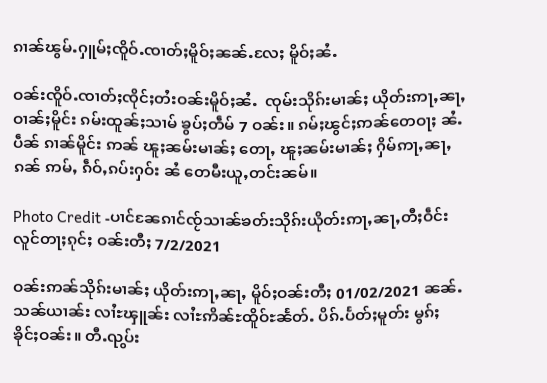ၵၢၼ်ၽွမ်ႉႁူမ်ႈၸိူဝ်ႉၸၢတ်ႈမိူဝ်ႈၼၼ်ႉလႄႈ မိူဝ်ႈၼႆႉ

ဝၼ်းၸိူဝ်ႉၸၢတ်ႈၸိုင်ႈတႆးဝၼ်းမိူဝ်ႈၼႆႉ  ၸုမ်းသိုၵ်းမၢၼ်ႈ ယိုတ်းဢႃႇၼႃႇဝၢၼ်ႈမိူင်း ၵမ်းထူၼ်ႈသၢမ် ၶွပ်ႈတဵမ် 7 ဝၼ်း။ ၵမ်ႈၽွင်ႈဢၼ်တေဝႃႈ ၼႆႉပဵၼ် ၵၢၼ်မိူင်း ဢၼ် ၽူႈၼမ်းမၢၼ်ႈ တေႃႇ ၽူႈၼမ်းမၢၼ်ႈ ႁိမ်ဢႃႇၼႃႇၵၼ် ဢမ်ႇ ၵဵဝ်ႇၵပ်းႁဝ်း ၼႆ တေမီးယူႇတင်းၼမ်။

Photo Credit -ပၢင်ၼႄၵၢင်ၸႂ်သၢၼ်ၶတ်းသိုၵ်းယိုတ်းဢႃႇၼႃႇတီႈဝဵင်းလူင်တႃႈၵုင်ႈ ဝၼ်းတီႈ 7/2/2021

ဝၼ်းဢၼ်သိုၵ်းမၢၼ်ႈ ယိုတ်းဢႃႇၼႃႇ မိူဝ်ႈဝၼ်းတီႈ 01/02/2021 ၼၼ်ႉ သၼ်ယၢၼ်း လၢႆႊၾူၼ်း လၢႆႊဢိၼ်ႊထိူဝ်ႊၼႅတ်ႉ ပိၵ်ႉပႅတ်ႈမူတ်း မွၵ်ႈ ၶိုင်ႈဝၼ်း။ တီႉၺွပ်း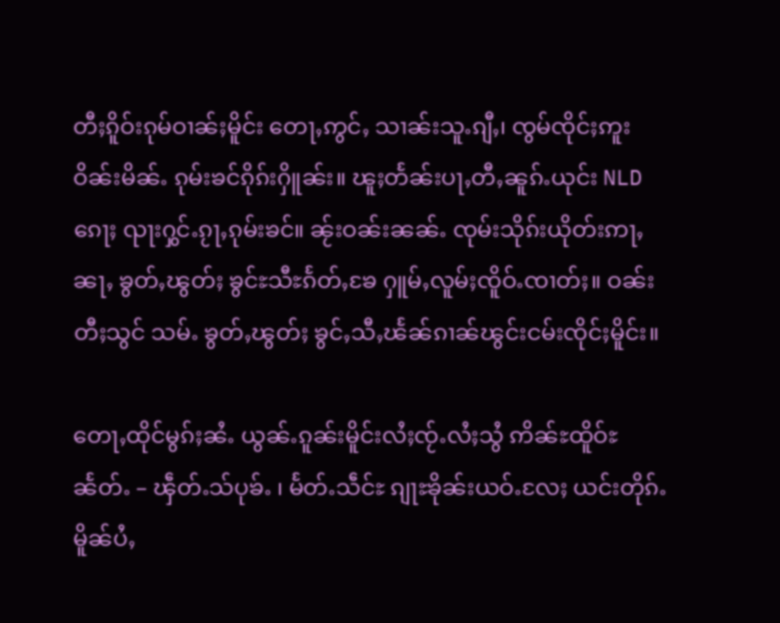တီႈၵိူဝ်းၵုမ်ဝၢၼ်ႈမိူင်း တေႃႇဢွင်ႇ သၢၼ်းသူႉၵျီႇ၊ ၸွမ်ၸိုင်ႈဢူးဝိၼ်းမိၼ်ႉ ၵုမ်းၶင်ၵိုၵ်းႁိူၼ်း။ ၽူႈတႅၼ်းပႃႇတီႇၼူၵ်ႉယုင်း NLD ၵေႃႈ ၺႃးႁွင်ႉၵႂႃႇၵုမ်းၶင်။ ၼႂ်းဝၼ်းၼၼ်ႉ ၸုမ်းသိုၵ်းယိုတ်းဢႃႇၼႃႇ ၶွတ်ႇၽွတ်ႈ ၶွင်ႊသီႊၵႅတ်ႇၶႄ ႁူမ်ႇလူမ်ႈၸိူဝ်ႉၸၢတ်ႈ။ ဝၼ်းတီႈသွင် သမ်ႉ ၶွတ်ႇၽွတ်ႈ ၶွင်ႇသီႇၽႅၼ်ၵၢၼ်ၽွင်းငမ်းၸိုင်ႈမိူင်း။

တေႃႇထိုင်မွၵ်ႈၼႆႉ ယွၼ်ႉၵူၼ်းမိူင်းလႆႈၸႂ်ႉလႆႈသွႆ ဢိၼ်ႊထိူဝ်ႊၼႅတ်ႉ – ၾဵတ်ႉသ်ပုၶ်ႉ ၊ မႅတ်ႉသဵင်ႊ ၵျႃႊၶိုၼ်းယဝ်ႉလႄႈ ယင်းတိုၵ်ႉမိူၼ်ပႆႇ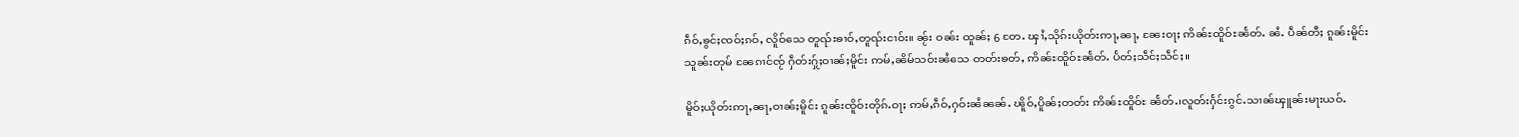ၵဵဝ်ႇၶွင်ႈၸဝ်ႈၵဝ်ႇ လိူဝ်သေ တူၺ်းၶၢဝ်ႇတူၺ်းငၢဝ်း။ ၼႂ်း ဝၼ်း ထူၼ်ႈ 6 တႄႉ ၾၢႆႇသိုၵ်းယိုတ်းဢႃႇၼႃႇ ၼႄးဝႃႈ ဢိၼ်ႊထိူဝ်ႊၼႅတ်ႉ ၼႆႉ ပဵၼ်တီႈ ၵူၼ်းမိူင်း သူၼ်းတုမ် ၼႄၵၢင်ၸႂ် ႁဵတ်းႁႂ်ႈဝၢၼ်ႈမိူင်း ဢမ်ႇၼိမ်သဝ်းၼႆသေ တတ်းၶတ်ႇ ဢိၼ်ႊထိူဝ်ႊၼႅတ်ႉ ပႅတ်ႈသဵင်ႈသဵင်ႈ။

မိူဝ်ႈယိုတ်းဢႃႇၼႃႇဝၢၼ်ႈမိူင်း ၵူၼ်းၸိူဝ်းတိုၵ်ႉဝႃႈ ဢမ်ႇၵဵဝ်ႇႁဝ်းၼႆၼၼ်ႉ ၽိူဝ်ႇပိူၼ်ႈတတ်း ဢိၼ်ႊထိူဝ်ႊ ၼႅတ်ႉ၊လူတ်းႁႅင်းၵွင်ႉသၢၼ်ၾူၼ်းမႃးယဝ်ႉ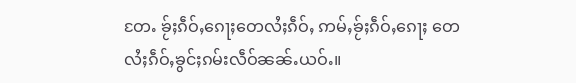တႄႉ ၶႂ်ႈၵဵဝ်ႇၵေႃႈတေလႆႈၵဵဝ်ႇ ဢမ်ႇၶႂ်ႈၵဵဝ်ႇၵေႃႈ တေလႆႈၵဵဝ်ႇၶွင်ႈၵမ်းလဵဝ်ၼၼ်ႉယဝ်ႉ။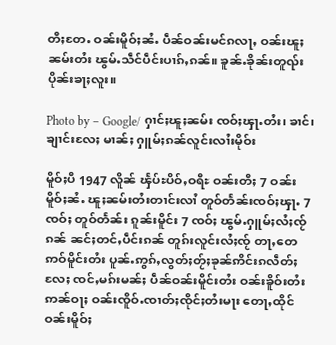တီႈတႄႉ ဝၼ်းမိူဝ်ႈၼႆႉ ပဵၼ်ဝၼ်းမင်ၵလႃႇ ဝၼ်းၽူႈၼမ်းတႆး ၽွမ်ႉသဵင်ပဵင်းပၢၵ်ႇၵၼ်။ ၶူၼ်ႉၶိုၼ်းတူၺ်းပိုၼ်းၶႃႈလူး။

Photo by – Google/ ႁၢင်ႈၽူႈၼမ်း ၸဝ်ႈၾႃႉတႆး၊ ၶၢင်၊ ၶျၢင်းလႄႈ မၢၼ်ႈ ႁူမ်ႈၵၼ်လူင်းလၢႆးမိုဝ်း

မိူဝ်ႈပီ 1947 လိူၼ် ၾႅပ်ႊပိဝ်ႇဝရီႊ ဝၼ်းတီႈ 7 ဝၼ်းမိူဝ်ႈၼႆႉ ၽူႈၼမ်းတႆးတၢင်းလၢႆ တူဝ်တႅၼ်းၸဝ်ႈၾႃႉ 7 ၸဝ်ႈ တူဝ်တႅၼ်း ၵူၼ်းမိူင်း 7 ၸဝ်ႈ ၽွမ်ႉႁူမ်ႈလႆႈၸႂ်ၵၼ် ၼင်ႈတင်ႇပဵင်းၵၼ် တူၵ်းလူင်းလႆႈၸႂ် တႃႇတေ ဢဝ်မိူင်းတႆး ပူၼ်ႉဢွၵ်ႇလွတ်ႈတႂ်ႈၶုၼ်ဢိင်းၵလဵတ်ႈလႄႈ ၸင်ႇမၵ်းမၼ်ႈ ပဵၼ်ဝၼ်းမိူင်းတႆး ဝၼ်းၶိူဝ်းတႆး ဢၼ်ဝႃႈ ဝၼ်းၸိူဝ်ႉၸၢတ်ႈၸိုင်ႈတႆးမႃး တေႃႇထိုင်ဝၼ်းမိူဝ်ႈ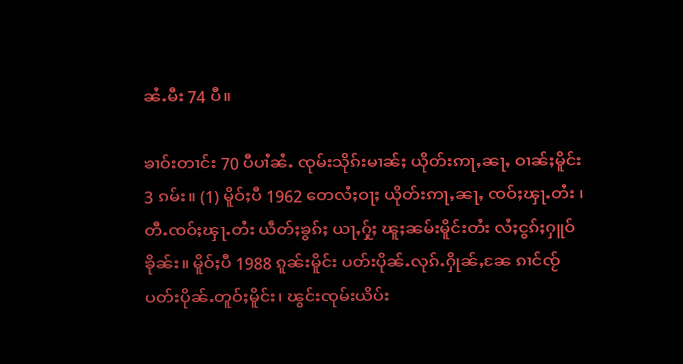ၼႆႉမီး 74 ပီ။

ၶၢဝ်းတၢင်း 70 ပီပၢႆၼႆႉ ၸုမ်းသိုၵ်းမၢၼ်ႈ ယိုတ်းဢႃႇၼႃႇ ဝၢၼ်ႈမိူင်း 3 ၵမ်း။ (1) မိူဝ်ႈပီ 1962 တေလႆႈဝႃႈ ယိုတ်းဢႃႇၼႃႇ ၸဝ်ႈၾႃႉတႆး ၊ တီႉၸဝ်ႈၾႃႉတႆး ယဵတ်ႈၶွၵ်ႈ ယႃႇႁႂ်ႈ ၽူႈၼမ်းမိူင်းတႆး လႆႈငွၵ်ႈႁူဝ်ၶိုၼ်း။ မိူဝ်ႈပီ 1988 ၵူၼ်းမိူင်း ပတ်းပိုၼ်ႉလုၵ်ႉႁိုၼ်ႇၼႄ ၵၢင်ၸႂ် ပတ်းပိုၼ်ႉတူဝ်ႈမိူင်း၊ ၽွင်းၸုမ်းယိပ်း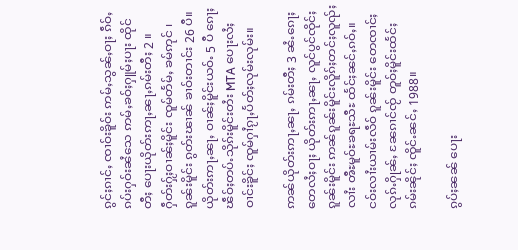ၵွင်ႈၵၢင်ႇ ၸၢဝ်းၶိူဝ်း ဢမ်ႇသွၼ်ႇဝႃႈ ၵဵဝ်ႇၵပ်းႁဝ်းၼႆသေ ဢမ်ႇၶဝ်ႈႁူမ်ႈပႃး ထိုင်တီႈ ပေႃးယိုတ်းဢႃႇၼႃႇၵမ်းတီႈ 2 ။ ႁဵတ်းႁႂ်ႈဝၢၼ်ႈမိူင်း ၸူမ်တႅမ်ႇ ၶမ်ဢုင် ၊ ၵူၼ်းမိူင်း ၵွတ်းၽၢၼ် ၶၢဝ်းတၢင်း 26 ပီ။ ယိုတ်းဢႃႇၼႃႇ ဝၢၼ်ႈမိူင်းယဝ်ႉ 5 ပီ ၵေႃႈ ၽဵဝ်ႈတပ်ႉသိုၵ်းမိူင်းတႆး MTA ပေႃးလႆႈ ဝၢင်းၶိူင်ႈ ၸူမ်ႁၢႆၵႂႃႇပႅတ်ႈလုမ်းလုမ်း။

ဢၼ်ယိုတ်းဢႃႇၼႃႇ ၵမ်းတီႈ 3 ၼႆႉၵေႃႈ တေလႆႈဝႃႈ ယိုတ်းဢႃႇၼႃႇ လူင်ပွင်ၸိုင်ႈၵူၼ်းမိူင်း ဢၼ်ၵူၼ်းမိူင်းလိူၵ်ႈတင်ႈလူၺ်ႈလၢႆး ၻီႊမူဝ်ႊၶရႊသီႊ ထႅင်ႈၼင်ႇၵဝ်ႇ။ ငဝ်းလၢႆးယၢမ်းလဵဝ် ၵူၼ်းမိူင်း တေၸၢင်ႈလုၵ်ႉႁိုၼ်ႇ ၼႄၵၢင်ၸႂ် တူဝ်ႈမိူင်းထႅင်ႈ ၵမ်းၼိုင်ႈ ၸိူင်ႉၼင်ႇ 1988။

ၵွပ်ႈၼၼ် ပေႃး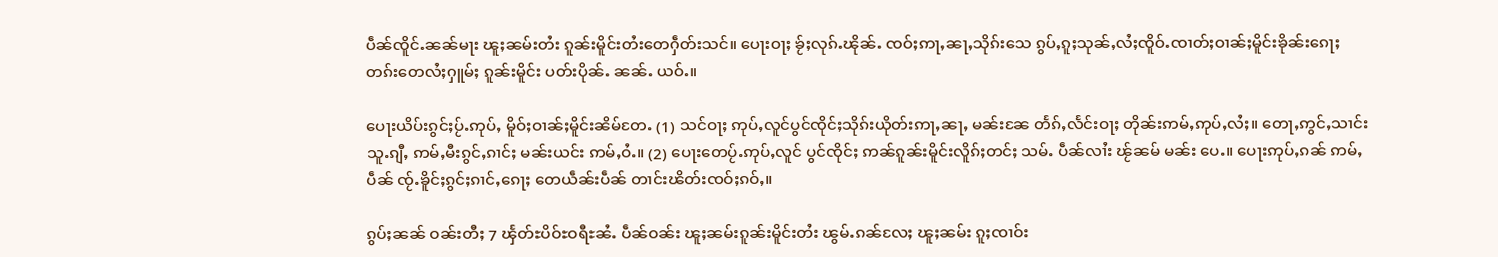ပဵၼ်ၸိူင်ႉၼၼ်မႃး ၽူႈၼမ်းတႆး ၵူၼ်းမိူင်းတႆးတေႁဵတ်းသင်။ ပေႃးဝႃႈ ၶႂ်ႈလုၵ်ႉၽိုၼ်ႉ ၸဝ်ႈဢႃႇၼႃႇသိုၵ်းသေ ၵွပ်ႇၵူႈသုၼ်ႇလႆႈၸိူဝ်ႉၸၢတ်ႈဝၢၼ်ႈမိူင်းၶိုၼ်းၵေႃႈ တၵ်းတေလႆႈႁူမ်ႈ ၵူၼ်းမိူင်း ပတ်းပိုၼ်ႉ ၼၼ်ႉ ယဝ်ႉ။

ပေႃးယိပ်းၵွင်ႈပႂ်ႉဢုပ်ႇ မိူဝ်ႈဝၢၼ်ႈမိူင်းၼိမ်တႄႉ (1) သင်ဝႃႈ ဢုပ်ႇလူင်ပွင်ၸိုင်ႈသိုၵ်းယိုတ်းဢႃႇၼႃႇ မၼ်းၼႄ တႅၵ်ႇလႅင်းဝႃႈ တိုၼ်းဢမ်ႇဢုပ်ႇလႆႈ။ တေႃႇဢွင်ႇသၢင်းသူႉၵျီႇ ဢမ်ႇမီးၵွင်ႇၵၢင်ႈ မၼ်းယင်း ဢမ်ႇဝႆႉ။ (2) ပေႃးတေပႂ်ႉဢုပ်ႇလူင် ပွင်ၸိုင်ႈ ဢၼ်ၵူၼ်းမိူင်းလိူၵ်ႈတင်ႈ သမ်ႉ ပဵၼ်လၢႆး ၽႂ်ၼမ် မၼ်း ပေႉ။ ပေႃးဢုပ်ႇၵၼ် ဢမ်ႇပဵၼ် ၸႂ်ႉၶိူင်ႈၵွင်ႈၵၢင်ႇၵေႃႈ တေယဵၼ်းပဵၼ် တၢင်းၽိတ်းၸဝ်ႈၵဝ်ႇ။

ၵွပ်ႈၼၼ် ဝၼ်းတီႈ 7 ၾႅတ်ႊပိဝ်ႊဝရီႊၼႆႉ ပဵၼ်ဝၼ်း ၽူႈၼမ်းၵူၼ်းမိူင်းတႆး ၽွမ်ႉၵၼ်လႄႈ ၽူႈၼမ်း ၵူႈၸၢဝ်း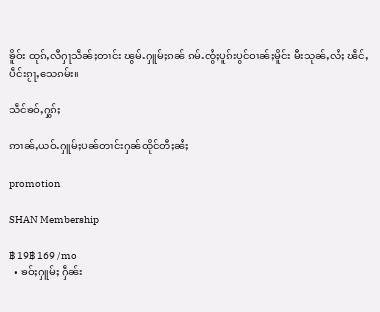ၶိူဝ်း ထုၵ်ႇလီႁႃသဵၼ်ႈတၢင်း ၽွမ်ႉႁူမ်ႈၵၼ် ၵမ်ႉၸွႆႈပူၵ်းပွင်ဝၢၼ်ႈမိူင်း မီးသုၼ်ႇလႆႈ ၽဵင်ႇပဵင်းၵႂႃႇသေၵမ်း။

သဵင်ၶဝ်ႇႁွၵ်ႈ

ဢၢၼ်ႇယဝ်ႉႁူမ်ႈပၼ်တၢင်းႁၼ်ထိုင်တီႈၼႆႈ

promotion

SHAN Membership

฿ 19฿ 169 /mo
  • ၶဝ်ႈႁူမ်ႈ ႁဵၼ်း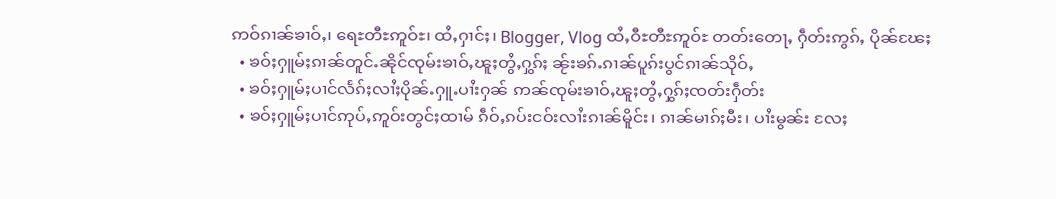ဢဝ်ၵၢၼ်ၶၢဝ်ႇ၊ ရေႊတီႊဢူဝ်ႊ၊ ထႆႇႁၢင်ႈ၊ Blogger, Vlog ထႆႇဝီႊတီႊဢူဝ်ႊ တတ်းတေႃႇ ႁဵတ်းဢွၵ်ႇ ပိုၼ်ၽႄႈ
  • ၶဝ်ႈႁူမ်ႈၵၢၼ်တူင်ႉၼိုင်ၸုမ်းၶၢဝ်ႇၽူႈတွႆႇႁွၵ်ႈ ၼႂ်းၶၵ်ႉၵၢၼ်ပူၵ်းပွင်ၵၢၼ်သိုဝ်ႇ
  • ၶဝ်ႈႁူမ်ႈပၢင်လႅၵ်ႈလၢႆႈပိုၼ်ႉႁူႉပၢႆးႁၼ် ဢၼ်ၸုမ်းၶၢဝ်ႇၽူႈတွႆႇႁွၵ်ႈၸတ်းႁဵတ်း
  • ၶဝ်ႈႁူမ်ႈပၢင်ဢုပ်ႇဢူဝ်းတွင်ႈထၢမ် ၵဵဝ်ႇၵပ်းငဝ်းလၢႆးၵၢၼ်မိူင်း၊ ၵၢၼ်မၢၵ်ႈမီး၊ ပၢႆးမွၼ်း လႄႈ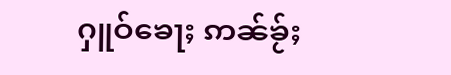ႁူဝ်ၶေႃႈ ဢၼ်ၶႂ်ႈ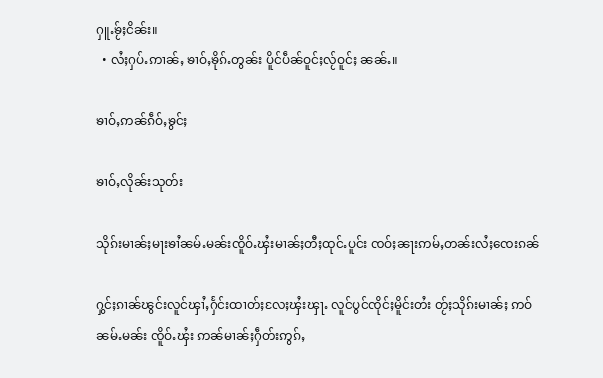ႁူႉၶႂ်ႈငိၼ်း။
  • လႆႈႁပ်ႉဢၢၼ်ႇ ၶၢဝ်ႇၶိုၵ်ႉတွၼ်း ပိူင်ပဵၼ်ဝူင်ႈလႂ်ဝူင်ႈ ၼၼ်ႉ။

ၶၢဝ်ႇဢၼ်ၵဵဝ်ႇၶွင်ႈ

ၶၢဝ်ႇလိုၼ်းသုတ်း

သိုၵ်းမၢၼ်ႈမႃးၶၢႆၼမ်ႉမၼ်းၸိူဝ်ႉၾႆးမၢၼ်ႈတီႈထုင်ႉပူင်း ၸဝ်ႈၼႃးဢမ်ႇတၼ်းလႆႈၸေးၵၼ်

ႁွင်ႈၵၢၼ်ၽွင်းလူင်ၾၢႆႇႁႅင်းထၢတ်ႈလႄႈၾႆးၾႃႉ လူင်ပွင်ၸိုင်ႈမိူင်းတႆး တႂ်ႈသိုၵ်းမၢၼ်ႈ ဢဝ် ၼမ်ႉမၼ်း ၸိူဝ်ႉၾႆး ဢၼ်မၢၼ်ႈႁဵတ်းဢွၵ်ႇ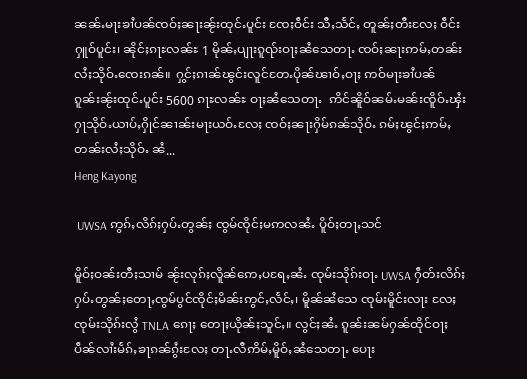ၼၼ်ႉမႃးၶၢႆပၼ်ၸဝ်ႈၼႃးၼႂ်းထုင်ႉပူင်း ၸႄႈဝဵင်း သီႇသႅင်ႇ တူၼ်ႈတီးလႄႈ ဝဵင်းႁူဝ်ပူင်း၊ ၼိုင်ႈၵႃႊလၼ်ႊ 1 မိုၼ်ႇပျႃးၵူၺ်းဝႃႈၼႆသေတႃႉ ၸဝ်ႈၼႃးဢမ်ႇတၼ်းလႆႈသိုဝ်ႉၸေးၵၼ်။  ႁွင်ႈၵၢၼ်ၽွင်းလူင်တႄႉပိုၼ်ၽၢဝ်ႇဝႃႈ ဢဝ်မႃးၶၢႆပၼ်ၵူၼ်းၼႂ်းထုင်ႉပူင်း 5600 ၵႃႊလၼ်ႊ ဝႃႈၼႆသေတႃႉ  ဢိင်ၼိူဝ်ၼမ်ႉမၼ်းၸိူဝ်ႉၾႆး ႁႃသိုဝ်ႉယၢပ်ႇႁိုင်ၼၢၼ်းမႃးယဝ်ႉလႄႈ ၸဝ်ႈၼႃးႁိမ်ၵၼ်သိုဝ်ႉ ၵမ်ႈၽွင်ႈဢမ်ႇတၼ်းလႆႈသိုဝ်ႉ ၼႆ...
Heng Kayong

 UWSA ဢွၵ်ႇလိၵ်ႈႁပ်ႉတွၼ်ႈ ၸွမ်ၸိုင်ႈမဢလၼႆႉ ပိူဝ်ႈတႃႇသင်

မိူဝ်ႈဝၼ်းတီႈသၢမ် ၼႂ်းလုၵ်ႈလိူၼ်ဢေႇပရႄႇၼႆႉ ၸုမ်းသိုၵ်းဝႃႉ UWSA ႁဵတ်းလိၵ်ႈႁပ်ႉတွၼ်ႈတေႃႇၸွမ်ပွင်ၸိုင်ႈမိၼ်းဢွင်ႇလႅင်ႇ၊ မိူၼ်ၼႆသေ ၸုမ်းမိူင်းလႃး လႄႈ ၸုမ်းသိုၵ်းလွႆ TNLA ၵေႃႈ တေႃႈယိုၼ်ႈသူင်ႇ။ လွင်ႈၼႆႉ ၵူၼ်းၼမ်ႁၼ်ထိုင်ဝႃႈ ပဵၼ်လၢႆးမႅၵ်ႇၶႃၵၼ်ၵွႆးလႄႈ တႃႉလီဢိမ်ႇမိူဝ်ႇၼႆသေတႃႉ ပေႃး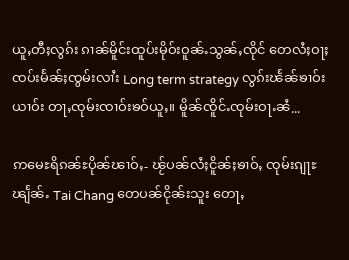ယူႇတီႈလွၵ်း ၵၢၼ်မိူင်းထူပ်းမိုဝ်းဝူၼ်ႉသွၼ်ႇၸိုင် တေလႆႈဝႃႈၸပ်းမႅၼ်ႈၸွမ်းလၢႆး Long term strategy လွၵ်းၽႅၼ်ၶၢဝ်းယၢဝ်း တႃႇၸုမ်းၸၢဝ်းၶဝ်ယူႇ။ မိူၼ်ၸိူင်ႉၸုမ်းဝႃႉၼႆ...

ဢမေႊရိၵၼ်ႊပိုၼ်ၽၢဝ်ႇ- ၽႂ်ပၼ်လႆႈငိူၼ်ႈၶၢဝ်ႇ ၸုမ်းၵျႃႊၽျႅၼ်ႉ Tai Chang တေပၼ်ငိုၼ်းသူး တေႃႇ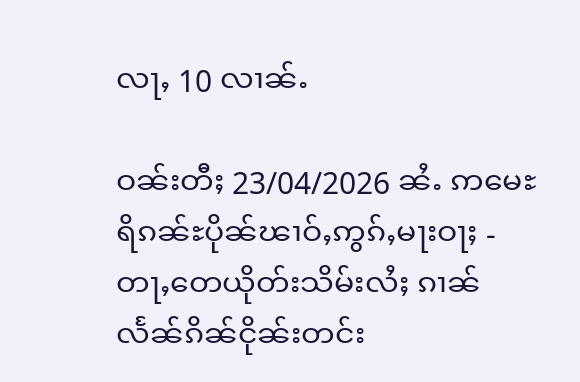လႃႇ 10 လၢၼ်ႉ

ဝၼ်းတီႈ 23/04/2026 ၼႆႉ ဢမေႊရိၵၼ်ႊပိုၼ်ၽၢဝ်ႇဢွၵ်ႇမႃးဝႃႈ - တႃႇတေယိုတ်းသိမ်းလႆႈ ၵၢၼ်လႅၼ်ၵိၼ်ငိုၼ်းတင်း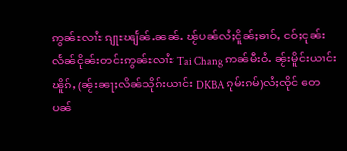ဢွၼ်ႊလၢႆႊ ၵျႃႊၽျႅၼ်ႉၼၼ်ႉ ၽႂ်ပၼ်လႆႈငိူၼ်ႈၶၢဝ်ႇ ငဝ်ႈငုၼ်းလႅၼ်ငိုၼ်းတင်းဢွၼ်ႊလၢႆႊ Tai Chang ဢၼ်မီးဝႆႉ ၼႂ်းမိူင်းယၢင်းၽိူၵ်ႇ (ၼႂ်းၼႃႈလိၼ်သိုၵ်းယၢင်း DKBA ၵုမ်းၵမ်)လႆႈၸိုင် တေပၼ်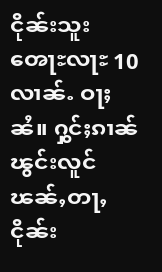ငိုၼ်းသူး ၻေႃႊလႃႊ 10 လၢၼ်ႉ ဝႃႈၼႆ။ ႁွင်ႈၵၢၼ်ၽွင်းလူင် ၽၼ်ႇတႃႇငိုၼ်း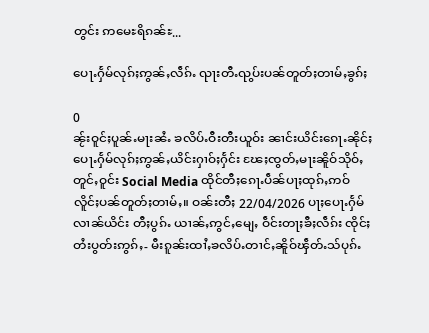တွင်း ဢမေႊရိၵၼ်ႊ...

ပေႃႉႁႅမ်လုၵ်ႈဢွၼ်ႇလဵၵ်ႉ ၺႃးတီႉၺွပ်းပၼ်တူတ်ႈတၢမ်ႇၶွၵ်ႈ

0
ၼႂ်းဝူင်ႈပူၼ်ႉမႃးၼႆႉ ၶလိပ်ႉဝီးတီးယူဝ်း ၼၢင်းယိင်းၵေႃႉၼိုင်ႈ ပေႃႉႁႅမ်လုၵ်ႈဢွၼ်ႇယိင်းႁၢဝ်ႈႁႅင်း ၽႄႈၸွတ်ႇမႃးၼိူဝ်သိုဝ်ႇတူင်ႇဝူင်း Social Media ထိုင်တီႈၵေႃႉပဵၼ်ပႃႈထုၵ်ႇဢဝ်လိူင်ႈပၼ်တူတ်ႈတၢမ်ႇ။ ဝၼ်းတီႈ 22/04/2026 ပႃႈပေႃႉႁႅမ်လၢၼ်ယိင်း တီႈပွၵ်ႉ ယၢၼ်ႇဢွင်ႇမျေႇ ဝဵင်းတႃႈၶီႈလဵၵ်း ၸိုင်ႈတႆးပွတ်းဢွၵ်ႇ- မီးၵူၼ်းထၢႆႇၶလိပ်ႉတၢင်ႇၼိူဝ်ၾဵတ်ႉသ်ပုၵ်ႉ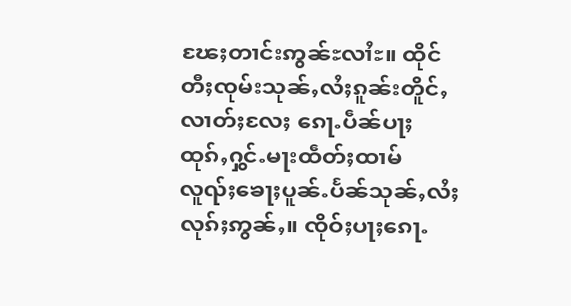ၽႄႈတၢင်းဢွၼ်ႊလၢႆႊ။ ထိုင်တီႈၸုမ်းသုၼ်ႇလႆႈၵူၼ်းတိူင်ႇလၢတ်ႈလႄႈ ၵေႃႉပဵၼ်ပႃႈ ထုၵ်ႇႁွင်ႉမႃးထဵတ်ႈထၢမ် လူၺ်ႈၶေႃႈပူၼ်ႉပႅၼ်သုၼ်ႇလႆႈလုၵ်ႈဢွၼ်ႇ။ ၸိုဝ်ႈပႃႈၵေႃႉ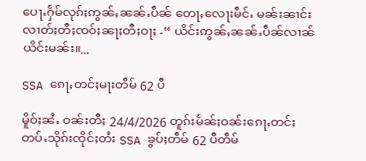ပေႃႉႁႅမ်လုၵ်ႈဢွၼ်ႇၼၼ်ႉပဵၼ် တေႃႇလေႃးမဵင်ႉ မၼ်းၼၢင်းလၢတ်ႈတီႈၸဝ်ႈၼႃႈတီႈဝႃႈ -“ ယိင်းဢွၼ်ႇၼၼ်ႉပဵၼ်လၢၼ်ယိင်းမၼ်း။...

SSA ၵေႃႇတင်ႈမႃးတဵမ် 62 ပီ

မိူဝ်ႈၼႆႉ ဝၼ်းတီႈ 24/4/2026 တူၵ်းမႅၼ်ႈဝၼ်းၵေႃႇတင်ႈ တပ်ႉသိုၵ်းၸိုင်ႈတႆး SSA ၶွပ်ႈတဵမ် 62 ပီတဵမ်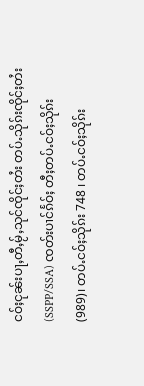ငဝ်ႈငုၼ်းပႃႇတီႇမႂ်ႇသုင်ၸိုင်ႈတႆး တပ်ႉသိုၵ်းၸိုင်ႈတႆး (SSPP/SSA) ၸတ်းပၢင်ၵႅဝ်ႈ တီႈတပ်ႉငဝ်ႈသိုၵ်း (989)၊ တပ်ႉငဝ်ႈသိုၵ်း 748 ၊ တပ်ႉငဝ်ႈသိုၵ်း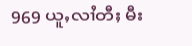969 ယူႇလၢႆတီႈ မီး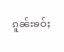ၵူၼ်းၶဝ်ႈ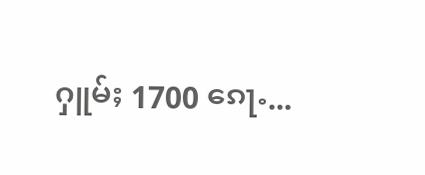ႁူမ်ႈ 1700 ၵေႃႉ...